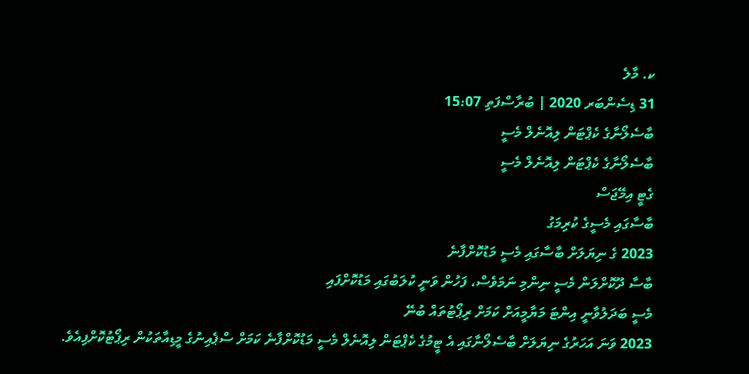ކ. މާލެ
31 ޑިސެންބަރ 2020 | ބުރާސްފަތި 15:07
ބާސެލޯނާގެ ކެޕްޓަން ލިއޮނެލް މެސީ
ބާސެލޯނާގެ ކެޕްޓަން ލިއޮނެލް މެސީ
ގެޓީ އިމޭޖަސް
ބާސާގައި މެސީގެ ކުރިމަގު
2023 ގެ ނިޔަލަށް ބާސާގައި މެސީ މަޑުކޮށްފާނެ
ބާސާ ދޫކޮށްލަން މެސީ ނިންމި ނަމަވެސް، ފަހުން ވަނީ ކުލަބުގައި މަޑުކޮށްފައި
މެސީ ބަދަލުވާނީ އިންޓަ މަޔާމީއަށް ކަމަށް ރިޕޯޓުތައް ބުނޭ
2023 ވަނަ އަހަރުގެ ނިޔަލަށް ބާސެލޯނާގައި އެ ޓީމުގެ ކެޕްޓަން ލިއޮނެލް މެސީ މަޑުކޮށްފާނެ ކަމަށް ސްޕެއިނުގެ މީޑިއާތަކުން ރިޕޯޓުކޮށްފިއެވެ.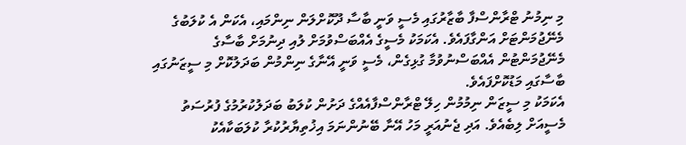މި ނިމުނު ޓްރާންސްފާ ބާޒާރުގައި މެސީ ވަނީ ބާސާ ދޫކޮށްލަން ނިންމައި، އެކަން އެ ކުލަބުގެ މެނޭޖުމަންޓަށް އަންގާފައެވެ. އެކަމަކު މެސީގެ އެއްބަސްވުމަށް ލުއި ދިނުމަށް ބާސާގެ މެނޭޖުމަންޓުން އެއްބަސްނުވުމާ ގުޅިގެން، މެސީ ވަނީ އޭނާގެ ނިންމުން ބަދަލުކޮށް މި ސީޒަނުގައި ބާސާގައި މަޑުކޮށްފައެވެ.
އެކަމަކު މި ސީޒަން ނިމުމުން ހިލޭ ޓްރާންސްފާއެއްގެ ދަށުން ކުލަބު ބަދަލުކުރުމުގެ ފުރުސަތު މެސީއަށް ލިބެއެވެ. އަދި ޖެނުއަރީ މަހު އޭނާ ބޭނުންނަމަ އިޚުތިޔާރުކުރާ ކުލަބަކާއެކު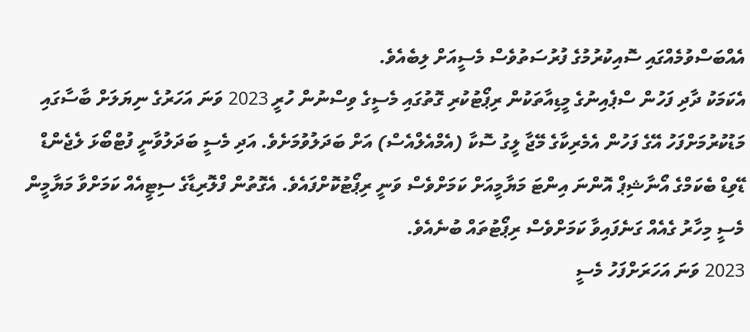އެއްބަސްވުމެއްގައި ސޮއިކުރުމުގެ ފުރުސަތުވެސް މެސީއަށް ލިބެއެވެ.
އެކަމަކު ދާދި ފަހުން ސްޕެއިނުގެ މީޑިއާތަކުން ރިޕޯޓުކުރި ގޮތުގައި މެސީގެ ވިސްނުން ހުރީ 2023 ވަނަ އަހަރުގެ ނިޔަލަށް ބާސާގައި މަޑުކުރުމަށްފަހު އޭގެ ފަހުން އެމެރިކާގެ މޭޖާ ލީގު ސޮކާ (އެމްއެލްއެސް) އަށް ބަދަލުވުމަށެވެ. އަދި މެސީ ބަދަލުވާނީ ފުޓްބޯޅަ ލެޖެންޑް ޑޭވިޑް ބެކަމްގެ އޯނާޝިޕް އޮންނަ އިންޓަ މަޔާމީއަށް ކަމަށްވެސް ވަނީ ރިޕޯޓުކޮށްފައެވެ. އެގޮތުން ފްލޮރިޑާގެ ސިޓީއެއް ކަމަށްވާ މަޔާމީން މެސީ މިހާރު ގެއެއް ގަނެފައިވާ ކަމަށްވެސް ރިޕޯޓުތައް ބުނެއެވެ.
2023 ވަނަ އަހަރަށްފަހު މެސީ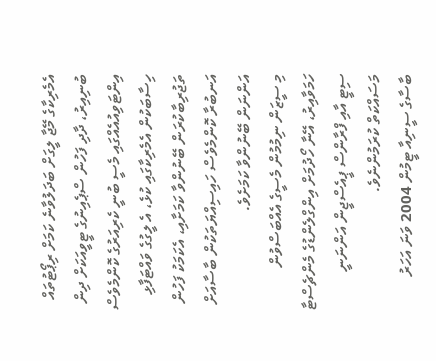އެމެރިކާގެ މޭޖާ ލީގަށް ބަދަލުވާނެ ކަމަށް ރިޕޯޓުތައް ބުނިއިރު، ދާދި ފަހުން ސްޕެއިނުގެ ޓީވީއަކަށް ދިން އިންޓަވިއުއެއްގައި މެސީ ބުނީ ކެރިއަރުގެ ކޮންމެވެސް ހިސާބަކުން އެމެރިކާގައި ކުޅެ، އެ ލީގުގެ ވައްޓަފާޅި ތަޖުރިބާކުރަން ބޭނުންވާ ކަމަށާއި، އެކަމަކު ފަހުން އަނބުރާ ކޮންމެވެސް ހައިސިއްޔަތަކުން ބާސާއަށް އަންނަން ބޭނުންވާ ކަމަށެވެ.
މި ސީޒަން ނިމުމުން މެސީގެ އެއްބަސްވުން ހަމަވާއިރު، އޭނާ ހޯދުމަށް އިންގްލެންޑުގެ މެންޗެސްޓާ ސިޓީ އާއި ފްރާންސް ޕީއެސްޖީން އަންނަނީ މަސައްކަތް ކުރަމުންނެވެ.
ބާސާގެ ސީނިއާ ޓީމުން 2004 ވަނަ އަހަރު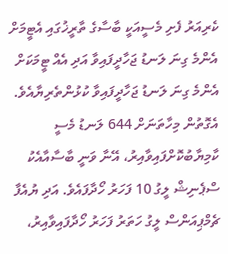ކެރިއަރު ފެށި މެސީއަކީ ބާސާގެ ތާރީޚުގައި އެޓީމަށް އެންމެ ގިނަ ލަނޑު ޖަހާދީފައިވާ އަދި އެއް ޓީމަކަށް އެންމެ ގިނަ ލަނޑު ޖަހާދީފައިވާ ކުޅުންތެރިޔާއެވެ. އެގޮތުން މިހާތަނަށް 644 ލަނޑު މެސީ ކާމިޔާބުކޮށްފައިވާއިރު، އޭނާ ވަނީ ބާސާއާއެކު ސްޕެނިޝް ލީގު 10 ފަހަރު ހޯދާފައެވެ. އަދި ޔުއެފާ ޗެމްޕިއަންސް ލީގު ހަތަރު ފަހަރު ހޯދާފައިވާއިރު،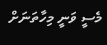މެސީ ވަނީ މިހާތަނަށް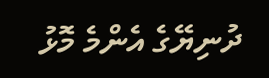ދުނިޔޭގެ އެންމެ މޮޅު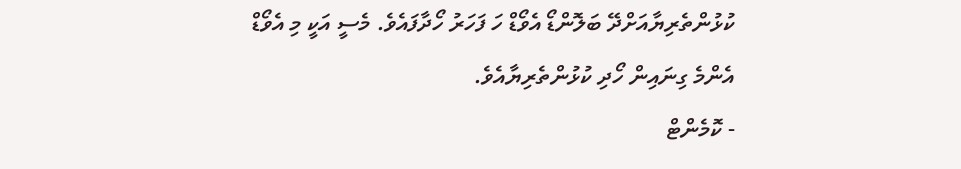ކުޅުންތެރިޔާއަށްދޭ ބަލޮންޑޯ އެވޯޑް ހަ ފަހަރު ހޯދާފައެވެ. މެސީ އަކީ މި އެވޯޑް އެންމެ ގިނައިން ހޯދި ކުޅުންތެރިޔާއެވެ.
- ކޮމެންޓް